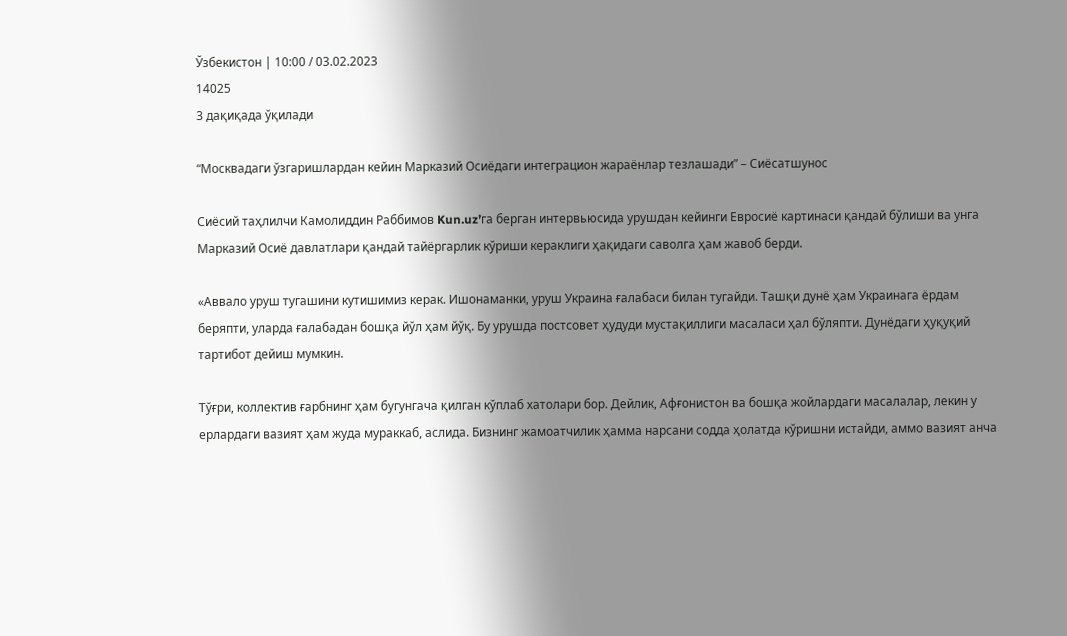Ўзбекистон | 10:00 / 03.02.2023
14025
3 дақиқада ўқилади

“Москвадаги ўзгаришлардан кейин Марказий Осиёдаги интеграцион жараёнлар тезлашади” – Cиёсатшунос

Сиёсий таҳлилчи Камолиддин Раббимов Kun.uz’га берган интервьюсида урушдан кейинги Евросиё картинаси қандай бўлиши ва унга Марказий Осиё давлатлари қандай тайёргарлик кўриши кераклиги ҳақидаги саволга ҳам жавоб берди.

«Аввало уруш тугашини кутишимиз керак. Ишонаманки, уруш Украина ғалабаси билан тугайди. Ташқи дунё ҳам Украинага ёрдам беряпти, уларда ғалабадан бошқа йўл ҳам йўқ. Бу урушда постсовет ҳудуди мустақиллиги масаласи ҳал бўляпти. Дунёдаги ҳуқуқий тартибот дейиш мумкин.

Тўғри, коллектив ғарбнинг ҳам бугунгача қилган кўплаб хатолари бор. Дейлик, Афғонистон ва бошқа жойлардаги масалалар, лекин у ерлардаги вазият ҳам жуда мураккаб, аслида. Бизнинг жамоатчилик ҳамма нарсани содда ҳолатда кўришни истайди, аммо вазият анча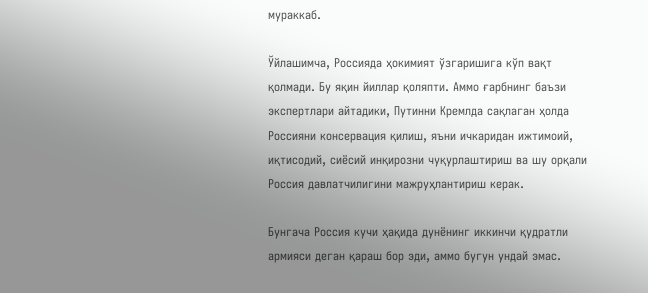мураккаб.

Ўйлашимча, Россияда ҳокимият ўзгаришига кўп вақт қолмади. Бу яқин йиллар қоляпти. Аммо ғарбнинг баъзи экспертлари айтадики, Путинни Кремлда сақлаган ҳолда Россияни консервация қилиш, яъни ичкаридан ижтимоий, иқтисодий, сиёсий инқирозни чуқурлаштириш ва шу орқали Россия давлатчилигини мажруҳлантириш керак.

Бунгача Россия кучи ҳақида дунёнинг иккинчи қудратли армияси деган қараш бор эди, аммо бугун ундай эмас.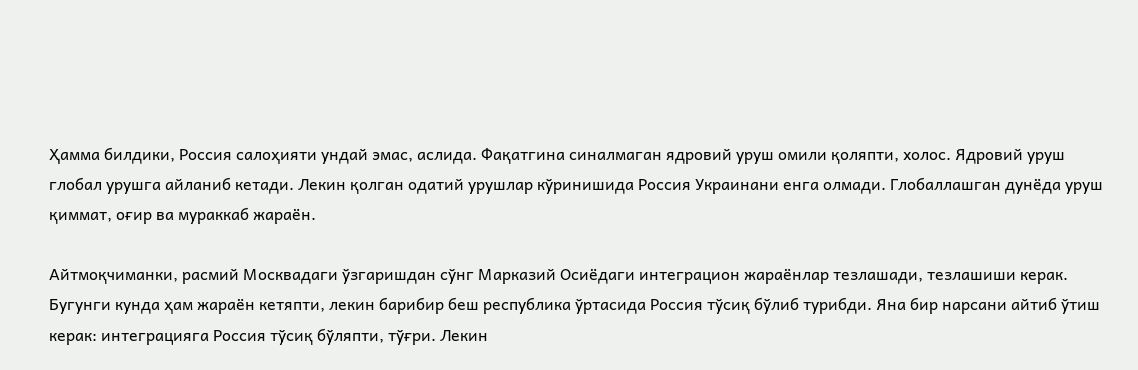Ҳамма билдики, Россия салоҳияти ундай эмас, аслида. Фақатгина синалмаган ядровий уруш омили қоляпти, холос. Ядровий уруш глобал урушга айланиб кетади. Лекин қолган одатий урушлар кўринишида Россия Украинани енга олмади. Глобаллашган дунёда уруш қиммат, оғир ва мураккаб жараён.

Айтмоқчиманки, расмий Москвадаги ўзгаришдан сўнг Марказий Осиёдаги интеграцион жараёнлар тезлашади, тезлашиши керак. Бугунги кунда ҳам жараён кетяпти, лекин барибир беш республика ўртасида Россия тўсиқ бўлиб турибди. Яна бир нарсани айтиб ўтиш керак: интеграцияга Россия тўсиқ бўляпти, тўғри. Лекин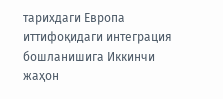тарихдаги Европа иттифоқидаги интеграция бошланишига Иккинчи жаҳон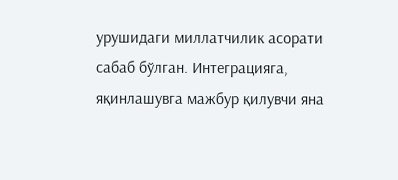урушидаги миллатчилик асорати сабаб бўлган. Интеграцияга, яқинлашувга мажбур қилувчи яна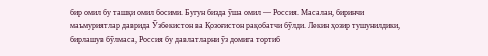бир омил бу ташқи омил босими. Бугун бизда ўша омил — Россия. Масалан, биринчи маъмуриятлар даврида Ўзбекистон ва Қозоғистон рақобатчи бўлди. Лекин ҳозир тушунилдики, бирлашув бўлмаса, Россия бу давлатларни ўз домига тортиб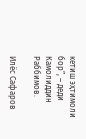кетиш эҳтимоли бор”, – деди Камолиддин Раббимов.

Илёс Сафаров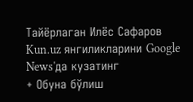Тайёрлаган Илёс Сафаров
Kun.uz янгиликларини Google News'да кузатинг
+ Обуна бўлиш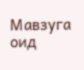Мавзуга оид